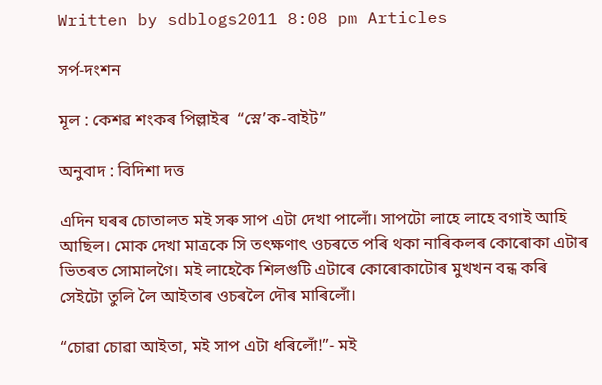Written by sdblogs2011 8:08 pm Articles

সৰ্প-দংশন

মূল : কেশৱ শংকৰ পিল্লাইৰ  “স্নে’ক-বাইট”

অনুবাদ : বিদিশা দত্ত

এদিন ঘৰৰ চোতালত মই সৰু সাপ এটা দেখা পালোঁ। সাপটো লাহে লাহে বগাই আহি আছিল। মোক দেখা মাত্ৰকে সি তৎক্ষণাৎ ওচৰতে পৰি থকা নাৰিকলৰ কোৰোকা এটাৰ ভিতৰত সোমালগৈ। মই লাহেকৈ শিলগুটি এটাৰে কোৰোকাটোৰ মুখখন বন্ধ কৰি সেইটো তুলি লৈ আইতাৰ ওচৰলৈ দৌৰ মাৰিলোঁ।

“চোৱা চোৱা আইতা, মই সাপ এটা ধৰিলোঁ!”- মই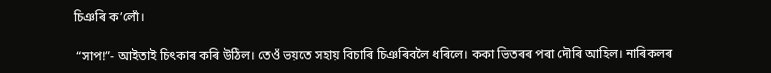চিঞৰি ক’লোঁ।

 “সাপ!”- আইতাই চিৎকাৰ কৰি উঠিল। তেওঁ ভয়তে সহায় বিচাৰি চিঞৰিবলৈ ধৰিলে। ককা ভিতৰৰ পৰা দৌৰি আহিল। নাৰিকলৰ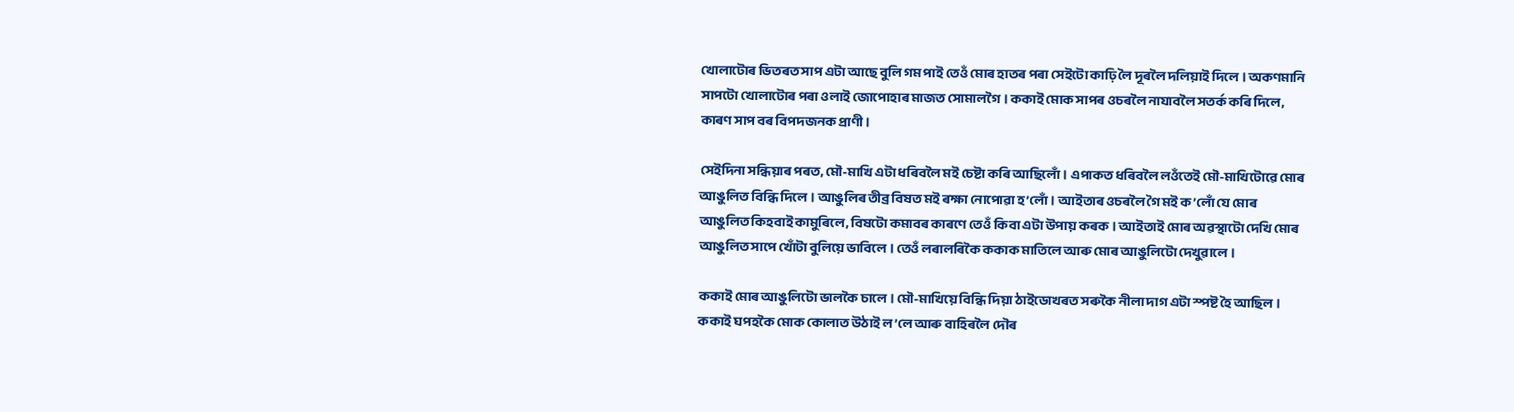খোলাটোৰ ভিতৰত সাপ এটা আছে বুলি গম পাই তেওঁ মোৰ হাতৰ পৰা সেইটো কাঢ়ি লৈ দূৰলৈ দলিয়াই দিলে। অকণমানি সাপটো খোলাটোৰ পৰা ওলাই জোপোহাৰ মাজত সোমালগৈ। ককাই মোক সাপৰ ওচৰলৈ নাযাবলৈ সতৰ্ক কৰি দিলে, কাৰণ সাপ বৰ বিপদজনক প্ৰাণী।

সেইদিনা সন্ধিয়াৰ পৰত, মৌ-মাখি এটা ধৰিবলৈ মই চেষ্টা কৰি আছিলোঁ। এপাকত ধৰিবলৈ লওঁতেই মৌ-মাখিটোৱে মোৰ আঙুলিত বিন্ধি দিলে। আঙুলিৰ তীব্ৰ বিষত মই ৰক্ষা নোপোৱা হ’লোঁ। আইতাৰ ওচৰলৈ গৈ মই ক’লোঁ যে মোৰ আঙুলিত কিহবাই কামুৰিলে, বিষটো কমাবৰ কাৰণে তেওঁ কিবা এটা উপায় কৰক। আইতাই মোৰ অৱস্থাটো দেখি মোৰ আঙুলিত সাপে খোঁটা বুলিয়ে ভাবিলে। তেওঁ লৰালৰিকৈ ককাক মাতিলে আৰু মোৰ আঙুলিটো দেখুৱালে।

ককাই মোৰ আঙুলিটো ভালকৈ চালে। মৌ-মাখিয়ে বিন্ধি দিয়া ঠাইডোখৰত সৰুকৈ নীলা দাগ এটা স্পষ্ট হৈ আছিল। ককাই ঘপহকৈ মোক কোলাত উঠাই ল’লে আৰু বাহিৰলৈ দৌৰ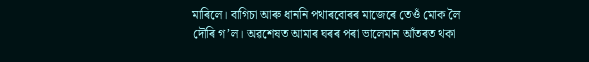মাৰিলে। বাগিচা আৰু ধাননি পথাৰবোৰৰ মাজেৰে তেওঁ মোক লৈ দৌৰি গ’ল। অৱশেষত আমাৰ ঘৰৰ পৰা ভালেমান আঁতৰত থকা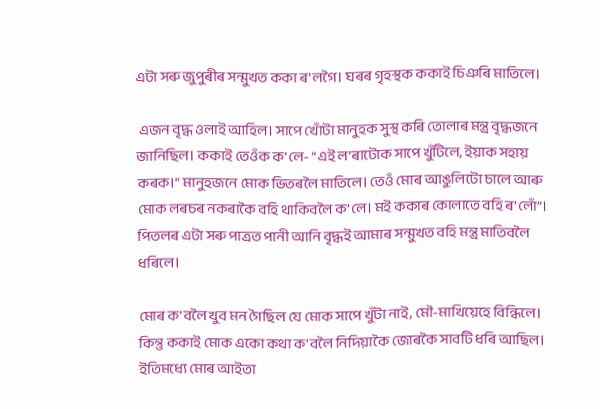এটা সৰু জুপুৰীৰ সন্মুখত ককা ৰ’লগৈ। ঘৰৰ গৃহস্থক ককাই চিঞৰি মাতিলে।

 এজন বৃদ্ধ ওলাই আহিল। সাপে খোঁটা মানুহক সুস্থ কৰি তোলাৰ মন্ত্ৰ বৃদ্ধজনে জানিছিল। ককাই তেওঁক ক’লে- “এই ল’ৰাটোক সাপে খুঁটিলে, ইয়াক সহায় কৰক।” মানুহজনে মোক ভিতৰলৈ মাতিলে। তেওঁ মোৰ আঙুলিটো চালে আৰু মোক লৰচৰ নকৰাকৈ বহি থাকিবলৈ ক’লে। মই ককাৰ কোলাতে বহি ৰ’লোঁ”। পিতলৰ এটা সৰু পাত্ৰত পানী আনি বৃদ্ধই আমাৰ সন্মুখত বহি মন্ত্ৰ মাতিবলৈ ধৰিলে।

মোৰ ক’বলৈ খুব মন গৈছিল যে মোক সাপে খুঁটা নাই, মৌ-মাখিয়েহে বিন্ধিলে। কিন্তু ককাই মোক একো কথা ক’বলৈ নিদিয়াকৈ জোৰকৈ সাবটি ধৰি আছিল। ইতিমধ্যে মোৰ আইতা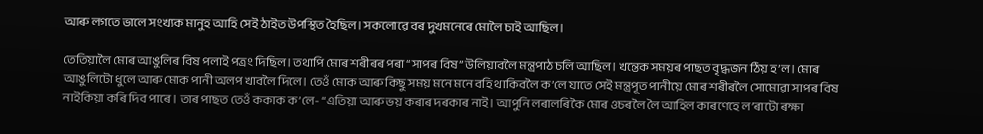আৰু লগতে ভালে সংখ্যক মানুহ আহি সেই ঠাইত উপস্থিত হৈছিল। সকলোৱে বৰ দুখমনেৰে মোলৈ চাই আছিল।

তেতিয়ালৈ মোৰ আঙুলিৰ বিষ পলাই পত্ৰং দিছিল। তথাপি মোৰ শৰীৰৰ পৰা “সাপৰ বিষ” উলিয়াবলৈ মন্ত্ৰপাঠ চলি আছিল। খন্তেক সময়ৰ পাছত বৃদ্ধজন ঠিয় হ’ল। মোৰ আঙুলিটো ধুলে আৰু মোক পানী অলপ খাবলৈ দিলে। তেওঁ মোক আৰু কিছু সময় মনে মনে বহি থাকিবলৈ ক’লে যাতে সেই মন্ত্ৰপূত পানীয়ে মোৰ শৰীৰলৈ সোমোৱা সাপৰ বিষ নাইকিয়া কৰি দিব পাৰে। তাৰ পাছত তেওঁ ককাক ক’লে- “এতিয়া আৰু ভয় কৰাৰ দৰকাৰ নাই। আপুনি লৰালৰিকৈ মোৰ ওচৰলৈ লৈ আহিল কাৰণেহে ল’ৰাটো ৰক্ষা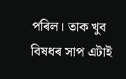পৰিল। তাক খুব বিষধৰ সাপ এটাই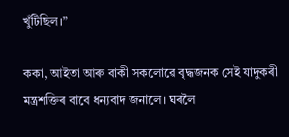খুঁটিছিল।”

ককা, আইতা আৰু বাকী সকলোৱে বৃদ্ধজনক সেই যাদুকৰী মন্ত্ৰশক্তিৰ বাবে ধন্যবাদ জনালে। ঘৰলৈ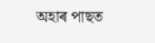অহাৰ পাছত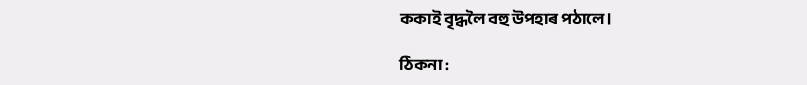ককাই বৃদ্ধলৈ বহু উপহাৰ পঠালে।

ঠিকনা :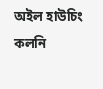অইল হাউচিং কলনি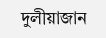দুলীয়াজান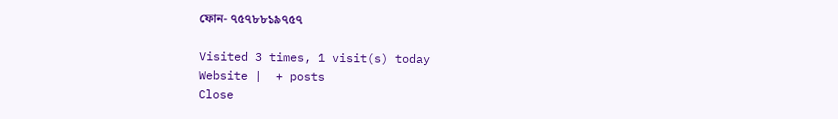ফোন- ৭৫৭৮৮১৯৭৫৭

Visited 3 times, 1 visit(s) today
Website |  + posts
Close